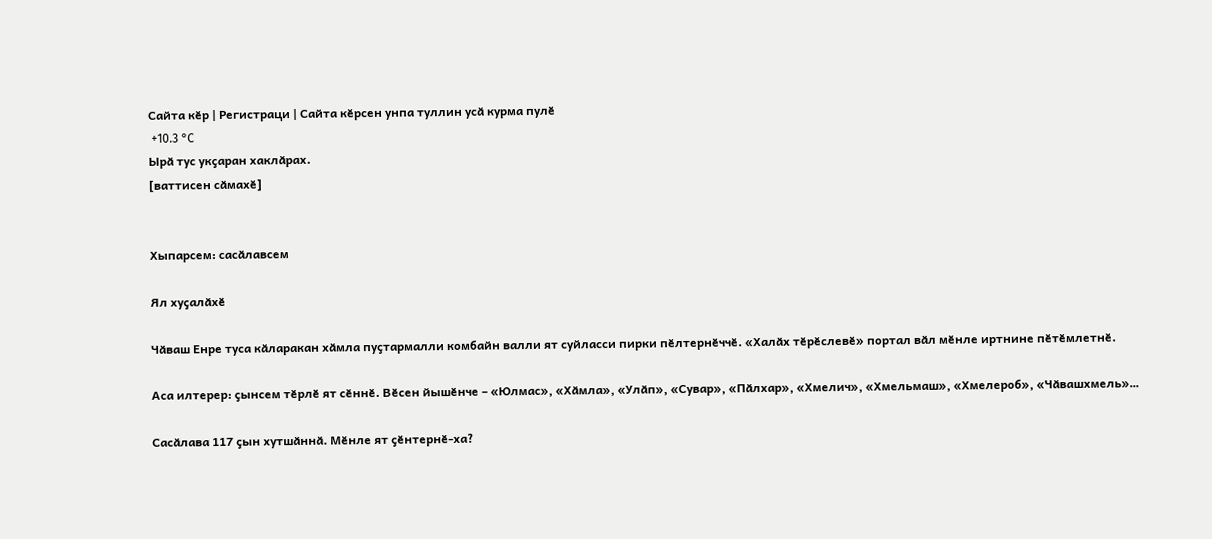Сайта кӗр | Регистраци | Сайта кӗрсен унпа туллин усӑ курма пулӗ
 +10.3 °C
Ырӑ тус укҫаран хаклӑрах.
[ваттисен сӑмахӗ]


Хыпарсем: сасӑлавсем

Ял хуҫалӑхӗ

Чӑваш Енре туса кӑларакан хӑмла пуҫтармалли комбайн валли ят суйласси пирки пӗлтернӗччӗ. «Халӑх тӗрӗслевӗ» портал вӑл мӗнле иртнине пӗтӗмлетнӗ.

Аса илтерер: ҫынсем тӗрлӗ ят сӗннӗ. Вӗсен йышӗнче – «Юлмас», «Хӑмла», «Улӑп», «Сувар», «Пӑлхар», «Хмелич», «Хмельмаш», «Хмелероб», «Чӑвашхмель»…

Сасӑлава 117 ҫын хутшӑннӑ. Мӗнле ят ҫӗнтернӗ-ха?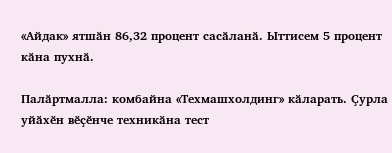«Айдак» ятшӑн 86,32 процент сасӑланӑ. Ыттисем 5 процент кӑна пухнӑ.

Палӑртмалла: комбайна «Техмашхолдинг» кӑларать. Ҫурла уйӑхӗн вӗҫӗнче техникӑна тест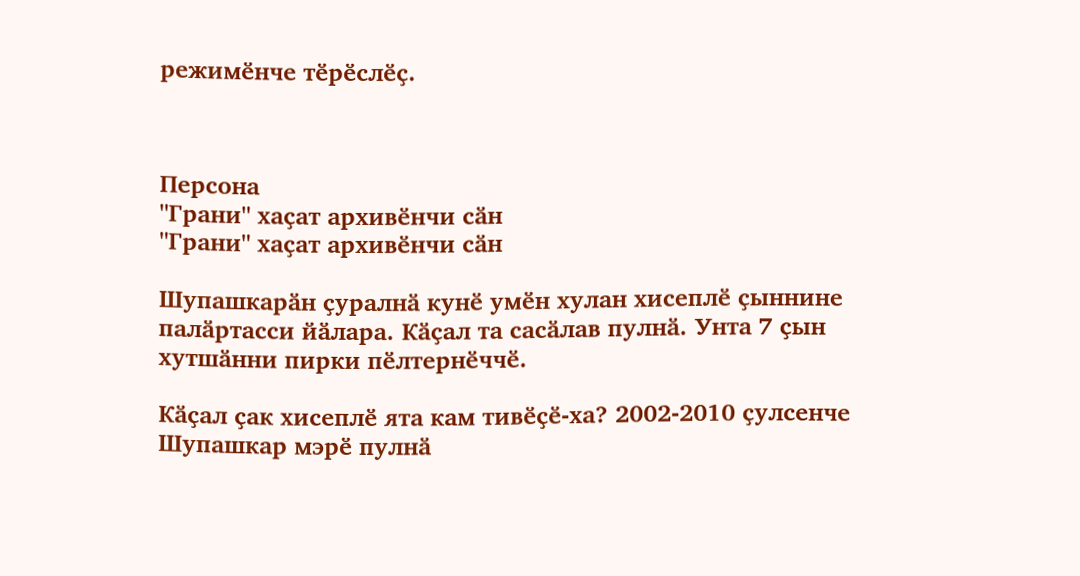режимӗнче тӗрӗслӗҫ.



Персона
"Грани" хаҫат архивӗнчи сӑн
"Грани" хаҫат архивӗнчи сӑн

Шупашкарӑн ҫуралнӑ кунӗ умӗн хулан хисеплӗ ҫыннине палӑртасси йӑлара. Кӑҫал та сасӑлав пулнӑ. Унта 7 ҫын хутшӑнни пирки пӗлтернӗччӗ.

Кӑҫал ҫак хисеплӗ ята кам тивӗҫӗ-ха? 2002-2010 ҫулсенче Шупашкар мэрӗ пулнӑ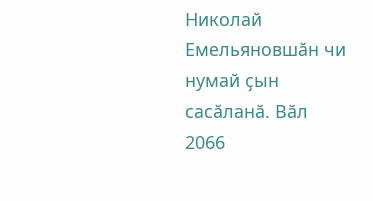Николай Емельяновшӑн чи нумай ҫын сасӑланӑ. Вӑл 2066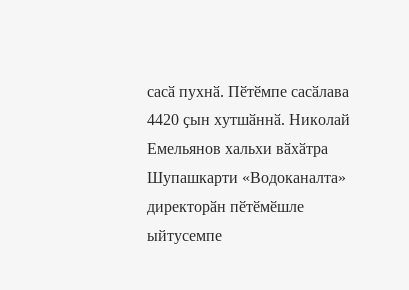сасӑ пухнӑ. Пӗтӗмпе сасӑлава 4420 ҫын хутшӑннӑ. Николай Емельянов хальхи вӑхӑтра Шупашкарти «Водоканалта» директорӑн пӗтӗмӗшле ыйтусемпе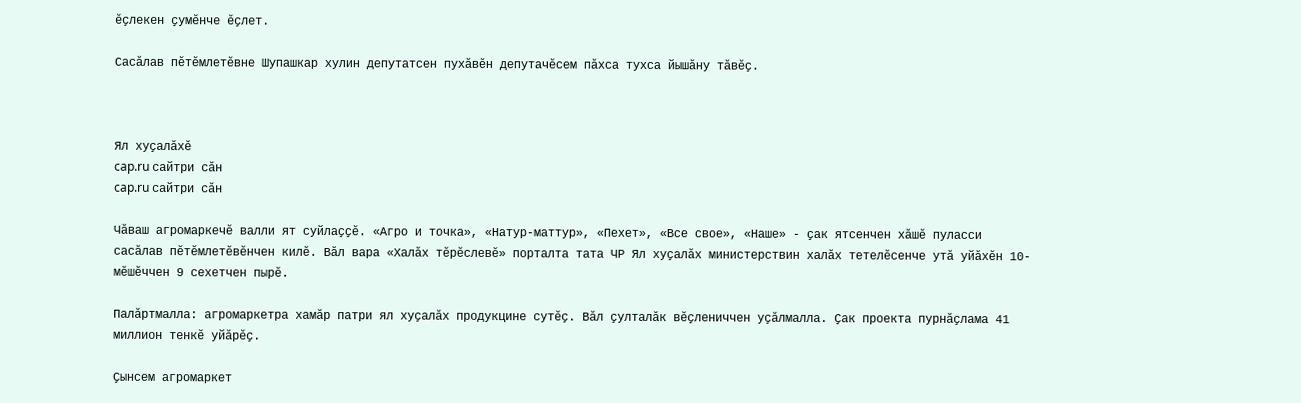ӗҫлекен ҫумӗнче ӗҫлет.

Сасӑлав пӗтӗмлетӗвне Шупашкар хулин депутатсен пухӑвӗн депутачӗсем пӑхса тухса йышӑну тӑвӗҫ.



Ял хуҫалӑхӗ
cap.ru сайтри сӑн
cap.ru сайтри сӑн

Чӑваш агромаркечӗ валли ят суйлаҫҫӗ. «Агро и точка», «Натур-маттур», «Пехет», «Все свое», «Наше» - ҫак ятсенчен хӑшӗ пуласси сасӑлав пӗтӗмлетӗвӗнчен килӗ. Вӑл вара «Халӑх тӗрӗслевӗ» порталта тата ЧР Ял хуҫалӑх министерствин халӑх тетелӗсенче утӑ уйӑхӗн 10-мӗшӗччен 9 сехетчен пырӗ.

Палӑртмалла: агромаркетра хамӑр патри ял хуҫалӑх продукцине сутӗҫ. Вӑл ҫулталӑк вӗҫлениччен уҫӑлмалла. Ҫак проекта пурнӑҫлама 41 миллион тенкӗ уйӑрӗҫ.

Ҫынсем агромаркет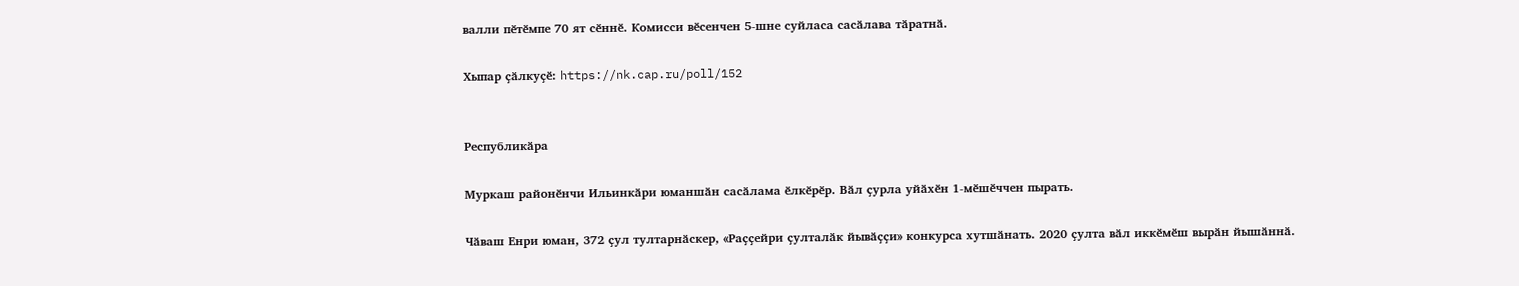валли пӗтӗмпе 70 ят сӗннӗ. Комисси вӗсенчен 5-шне суйласа сасӑлава тӑратнӑ.

Хыпар ҫӑлкуҫӗ: https://nk.cap.ru/poll/152


Республикӑра

Муркаш районӗнчи Ильинкӑри юманшӑн сасӑлама ӗлкӗрӗр. Вӑл ҫурла уйӑхӗн 1-мӗшӗччен пырать.

Чӑваш Енри юман, 372 ҫул тултарнӑскер, «Раҫҫейри ҫулталӑк йывӑҫҫи» конкурса хутшӑнать. 2020 ҫулта вӑл иккӗмӗш вырӑн йышӑннӑ.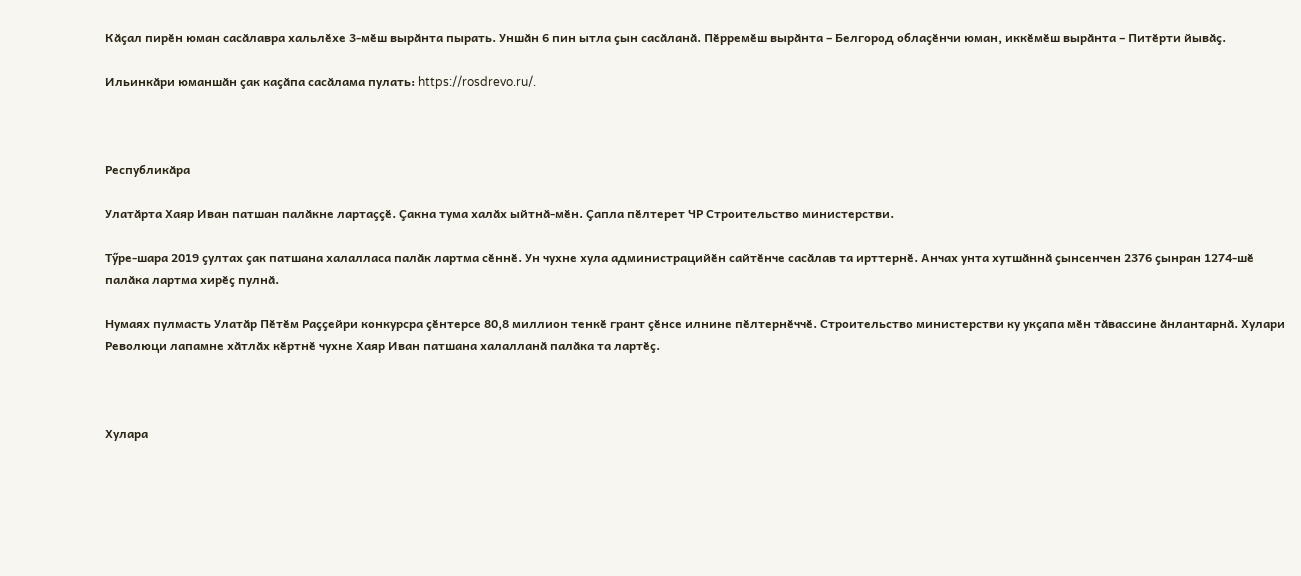Кӑҫал пирӗн юман сасӑлавра хальлӗхе 3-мӗш вырӑнта пырать. Уншӑн 6 пин ытла ҫын сасӑланӑ. Пӗрремӗш вырӑнта – Белгород облаҫӗнчи юман, иккӗмӗш вырӑнта – Питӗрти йывӑҫ.

Ильинкӑри юманшӑн ҫак каҫӑпа сасӑлама пулать: https://rosdrevo.ru/.



Республикӑра

Улатӑрта Хаяр Иван патшан палӑкне лартаҫҫӗ. Ҫакна тума халӑх ыйтнӑ-мӗн. Ҫапла пӗлтерет ЧР Строительство министерстви.

Тӳре-шара 2019 ҫултах ҫак патшана халалласа палӑк лартма сӗннӗ. Ун чухне хула администрацийӗн сайтӗнче сасӑлав та ирттернӗ. Анчах унта хутшӑннӑ ҫынсенчен 2376 ҫынран 1274-шӗ палӑка лартма хирӗҫ пулнӑ.

Нумаях пулмасть Улатӑр Пӗтӗм Раҫҫейри конкурсра ҫӗнтерсе 80,8 миллион тенкӗ грант ҫӗнсе илнине пӗлтернӗччӗ. Строительство министерстви ку укҫапа мӗн тӑвассине ӑнлантарнӑ. Хулари Революци лапамне хӑтлӑх кӗртнӗ чухне Хаяр Иван патшана халалланӑ палӑка та лартӗҫ.



Хулара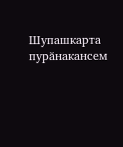Шупашкарта пурӑнакансем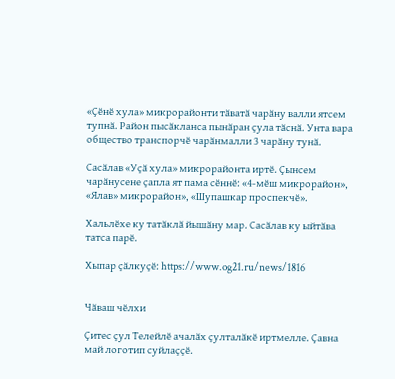«Ҫӗнӗ хула» микрорайонти тӑватӑ чарӑну валли ятсем тупнӑ. Район пысӑкланса пынӑран ҫула тӑснӑ. Унта вара общество транспорчӗ чарӑнмалли 3 чарӑну тунӑ.

Сасӑлав «Уҫӑ хула» микрорайонта иртӗ. Ҫынсем чарӑнусене ҫапла ят пама сӗннӗ: «4-мӗш микрорайон», «Ялав» микрорайон», «Шупашкар проспекчӗ».

Хальлӗхе ку татӑклӑ йышӑну мар. Сасӑлав ку ыйтӑва татса парӗ.

Хыпар ҫӑлкуҫӗ: https://www.og21.ru/news/1816


Чӑваш чӗлхи

Ҫитес ҫул Телейлӗ ачалӑх ҫулталӑкӗ иртмелле. Ҫавна май логотип суйлаҫҫӗ.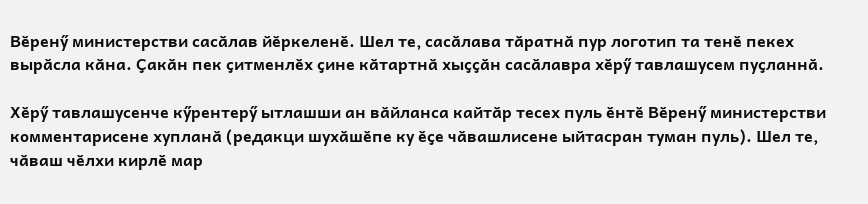Вӗренӳ министерстви сасӑлав йӗркеленӗ. Шел те, сасӑлава тӑратнӑ пур логотип та тенӗ пекех вырӑсла кӑна. Ҫакӑн пек ҫитменлӗх ҫине кӑтартнӑ хыҫҫӑн сасӑлавра хӗрӳ тавлашусем пуҫланнӑ.

Хӗрӳ тавлашусенче кӳрентерӳ ытлашши ан вӑйланса кайтӑр тесех пуль ӗнтӗ Вӗренӳ министерстви комментарисене хупланӑ (редакци шухӑшӗпе ку ӗҫе чӑвашлисене ыйтасран туман пуль). Шел те, чӑваш чӗлхи кирлӗ мар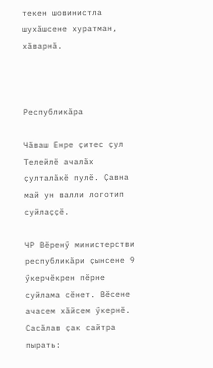текен шовинистла шухӑшсене хуратман, хӑварнӑ.



Республикӑра

Чӑваш Енре ҫитес ҫул Телейлӗ ачалӑх ҫулталӑкӗ пулӗ. Ҫавна май ун валли логотип суйлаҫҫӗ.

ЧР Вӗренӳ министерстви республикӑри ҫынсене 9 ӳкерчӗкрен пӗрне суйлама сӗнет. Вӗсене ачасем хӑйсем ӳкернӗ. Сасӑлав ҫак сайтра пырать: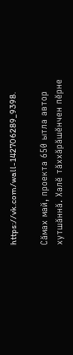https://vk.com/wall-142706289_9398.

Сӑмах май, проекта 650 ытла автор хутшӑннӑ. Халӗ тӑххӑрӑшӗнчен пӗрне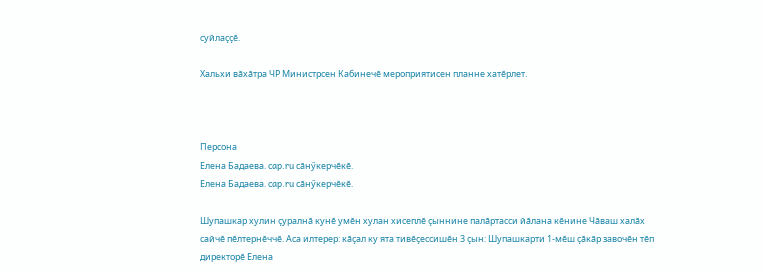суйлаҫҫӗ.

Хальхи вӑхӑтра ЧР Министрсен Кабинечӗ мероприятисен планне хатӗрлет.



Персона
Елена Бадаева. cap.ru сӑнӳкерчӗкӗ.
Елена Бадаева. cap.ru сӑнӳкерчӗкӗ.

Шупашкар хулин ҫуралнӑ кунӗ умӗн хулан хисеплӗ ҫыннине палӑртасси йӑлана кӗнине Чӑваш халӑх сайчӗ пӗлтернӗччӗ. Аса илтерер: кӑҫал ку ята тивӗҫессишӗн 3 ҫын: Шупашкарти 1-мӗш ҫӑкӑр завочӗн тӗп директорӗ Елена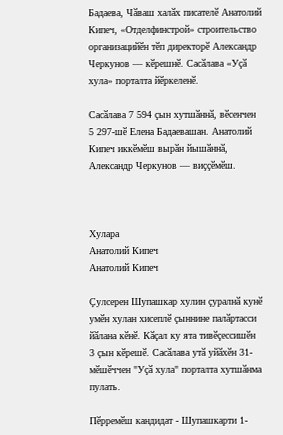Бадаева, Чӑваш халӑх писателӗ Анатолий Кипеч, «Отделфинстрой» строительство организацийӗн тӗп директорӗ Александр Черкунов — кӗрешнӗ. Сасӑлава «Уҫӑ хула» порталта йӗркеленӗ.

Сасӑлава 7 594 ҫын хутшӑннӑ, вӗсенчен 5 297-шӗ Елена Бадаевашан. Анатолий Кипеч иккӗмӗш вырӑн йышӑннӑ, Александр Черкунов — виҫҫӗмӗш.



Хулара
Анатолий Кипеч
Анатолий Кипеч

Ҫулсерен Шупашкар хулин ҫуралнӑ кунӗ умӗн хулан хисеплӗ ҫыннине палӑртасси йӑлана кӗнӗ. Кӑҫал ку ята тивӗҫессишӗн 3 ҫын кӗрешӗ. Сасӑлава утӑ уйӑхӗн 31-мӗшӗччен "Уҫӑ хула" порталта хутшӑнма пулать.

Пӗрремӗш кандидат - Шупашкарти 1-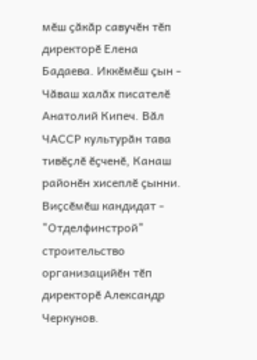мӗш ҫӑкӑр савучӗн тӗп директорӗ Елена Бадаева. Иккӗмӗш ҫын - Чӑваш халӑх писателӗ Анатолий Кипеч. Вӑл ЧАССР культурӑн тава тивӗҫлӗ ӗҫченӗ, Канаш районӗн хисеплӗ ҫынни. Виҫсӗмӗш кандидат - "Отделфинстрой" строительство организацийӗн тӗп директорӗ Александр Черкунов.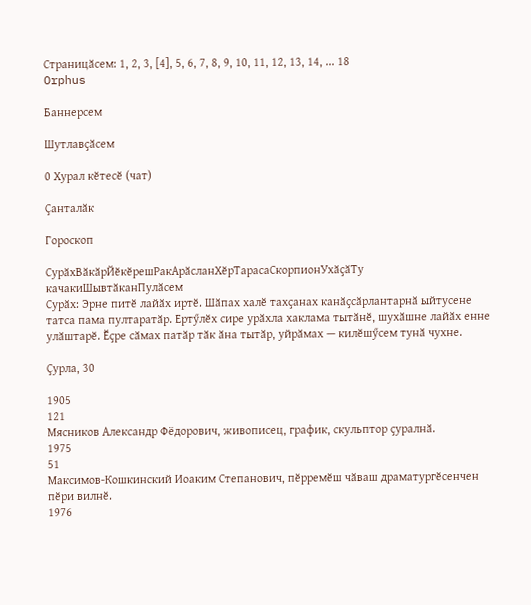Страницӑсем: 1, 2, 3, [4], 5, 6, 7, 8, 9, 10, 11, 12, 13, 14, ... 18
Orphus

Баннерсем

Шутлавҫӑсем

0 Хурал кӗтесӗ (чат)

Ҫанталӑк

Гороскоп

СурӑхВӑкӑрЙӗкӗрешРакАрӑсланХӗрТарасаСкорпионУхӑҫӑТу качакиШывтӑканПулӑсем
Сурӑх: Эрне питӗ лайӑх иртӗ. Шӑпах халӗ тахҫанах канӑҫсӑрлантарнӑ ыйтусене татса пама пултаратӑр. Ертӳлӗх сире урӑхла хаклама тытӑнӗ, шухӑшне лайӑх енне улӑштарӗ. Ӗҫре сӑмах патӑр тӑк ӑна тытӑр, уйрӑмах — килӗшӳсем тунӑ чухне.

Ҫурла, 30

1905
121
Мясников Александр Фёдорович, живописец, график, скульптор ҫуралнӑ.
1975
51
Максимов-Кошкинский Иоаким Степанович, пӗрремӗш чӑваш драматургӗсенчен пӗри вилнӗ.
1976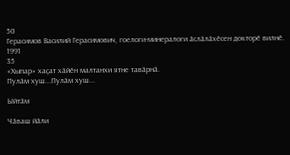50
Герасимов Василий Герасимович, гоелоги-минералоги ӑслӑлӑхӗсен докторӗ вилнӗ.
1991
35
«Хыпар» хаҫат хӑйӗн малтанхи ятне тавӑрнӑ.
Пулӑм хуш...Пулӑм хуш...

Ыйтӑм

Чӑваш йӑли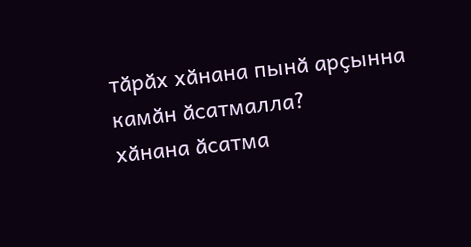тӑрӑх хӑнана пынӑ арҫынна камӑн ӑсатмалла?
хӑнана ӑсатма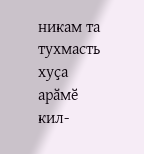никам та тухмасть
хуҫа арӑмӗ
кил-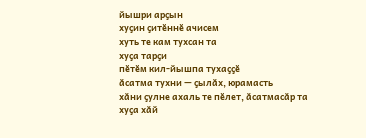йышри арҫын
хуҫин ҫитӗннӗ ачисем
хуть те кам тухсан та
хуҫа тарҫи
пӗтӗм кил-йышпа тухаҫҫӗ
ӑсатма тухни — ҫылӑх, юрамасть
хӑни ҫулне ахаль те пӗлет, ӑсатмасӑр та
хуҫа хӑй